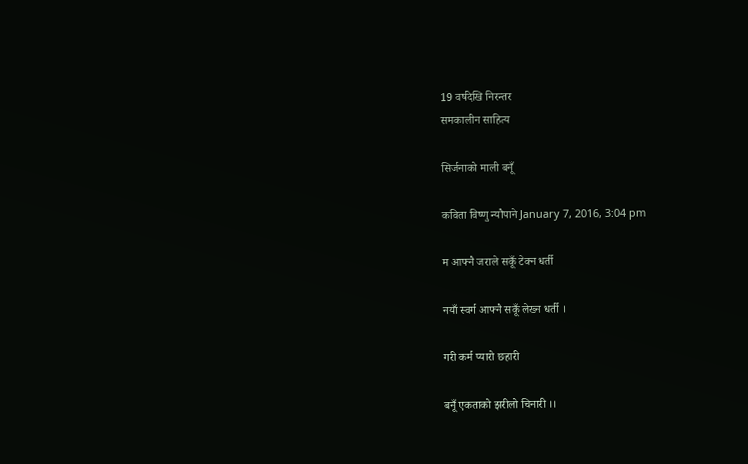19 वर्षदेखि निरन्तर
समकालीन साहित्य

सिर्जनाको माली बनूँ

कविता विष्णु न्यौपाने January 7, 2016, 3:04 pm

म आफ्नै जराले सकूँ टेक्न धर्ती

नयाँ स्वर्ग आफ्नै सकूँ लेख्न धर्ती ।

गरी कर्म प्यारो छहारी

बनूँ एकताको झरीलो चिनारी ।।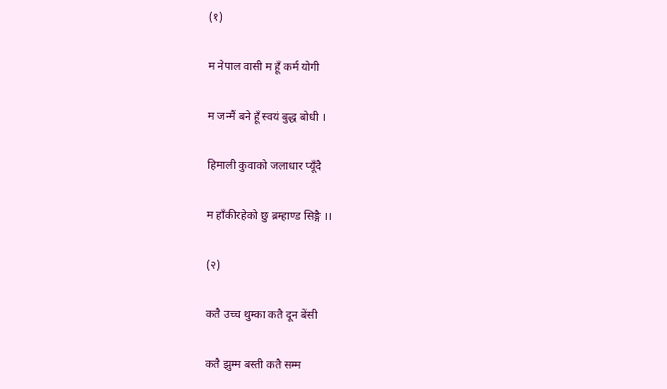(१)

म नेपाल वासी म हूँ कर्म योगी

म जन्मैं बने हूँ स्वयं बुद्ध बोधी ।

हिमाली कुवाको जलाधार प्यूँदै

म हाँकीरहेको छु ब्रम्हाण्ड सिङ्गै ।।

(२)

कतै उच्च थुम्का कतै दून बेंसी

कतै झुम्म बस्ती कतै सम्म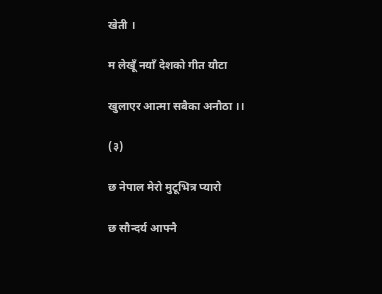खेती ।

म लेखूँ नयाँ देशको गीत यौटा

खुलाएर आत्मा सबैका अनौठा ।।

(३)

छ नेपाल मेरो मुटूभित्र प्यारो

छ सौन्दर्य आफ्नै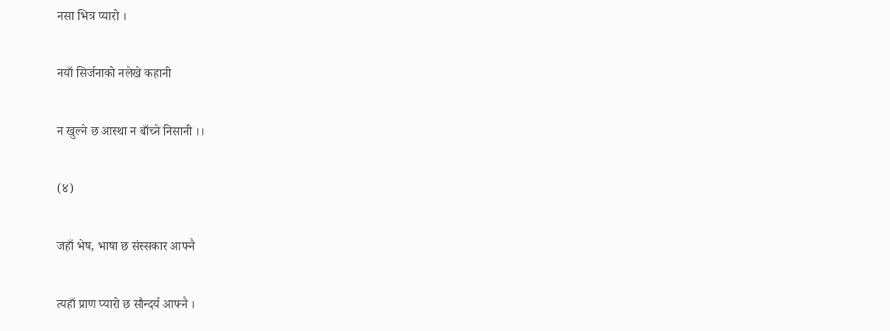नसा भित्र प्यारो ।

नयाँ सिर्जनाको नलेखे कहानी

न खुल्ने छ आस्था न बाँच्ने निसानी ।।

(४)

जहाँ भेष, भाषा छ संस्सकार आफ्नै

त्यहाँ प्राण प्यारो छ सौन्दर्य आफ्नै ।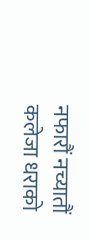नफारौं नच्यातौं कलेजा धराको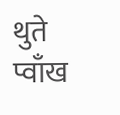थुते प्वाँख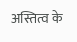अस्तित्व के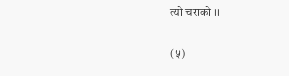त्यो चराको ।।

(५)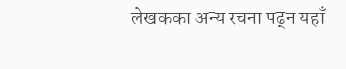लेखकका अन्य रचना पढ्न यहाँ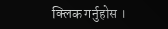क्लिक गर्नुहोस ।